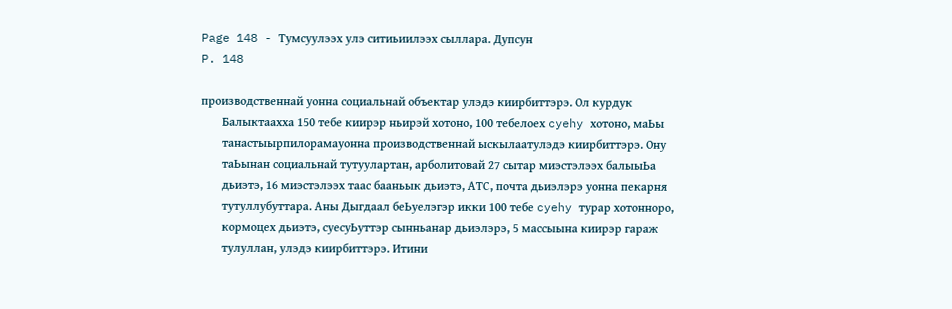Page 148 - Тумсуулээх улэ ситиьиилээх сыллара. Дупсун
P. 148

производственнай уонна социальнай объектар улэдэ киирбиттэрэ. Ол курдук
       Балыктаахха 150 тебе киирэр ньирэй хотоно, 100 тебелоех cyehy хотоно, маЬы
       танастыырпилорамауонна производственнай ыскылаатулэдэ киирбиттэрэ. Ону
       таЬынан социальнай тутуулартан, арболитовай 27 сытар миэстэлээх балыыЬа
       дьиэтэ, 16 миэстэлээх таас бааньык дьиэтэ, АТС, почта дьиэлэрэ уонна пекарня
       тутуллубуттара. Аны Дыгдаал беЬуелэгэр икки 100 тебе cyehy турар хотонноро,
       кормоцех дьиэтэ, суесуЬуттэр сынньанар дьиэлэрэ, 5 массыына киирэр гараж
       тулуллан, улэдэ киирбиттэрэ. Итини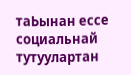таЬынан ессе социальнай тутуулартан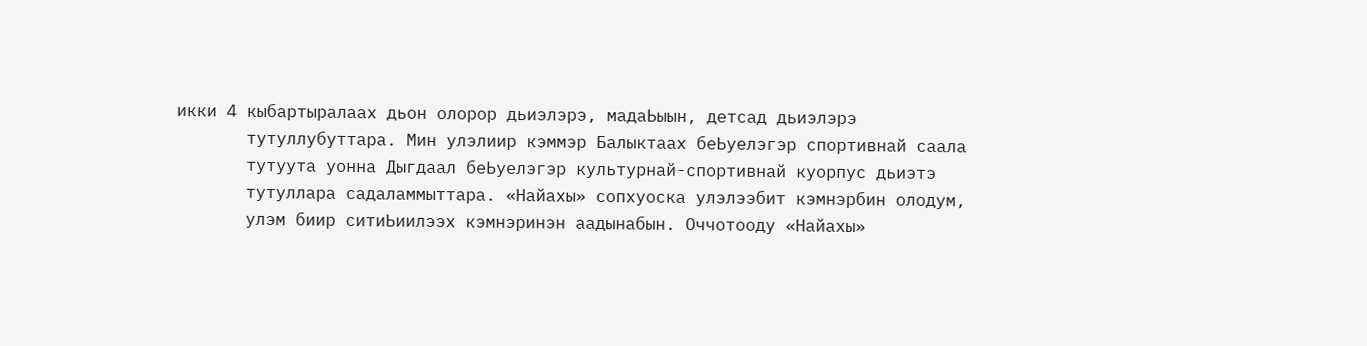икки 4 кыбартыралаах дьон олорор дьиэлэрэ, мадаЬыын, детсад дьиэлэрэ
       тутуллубуттара. Мин улэлиир кэммэр Балыктаах беЬуелэгэр спортивнай саала
       тутуута уонна Дыгдаал беЬуелэгэр культурнай-спортивнай куорпус дьиэтэ
       тутуллара садаламмыттара. «Найахы» сопхуоска улэлээбит кэмнэрбин олодум,
       улэм биир ситиЬиилээх кэмнэринэн аадынабын. Оччотооду «Найахы»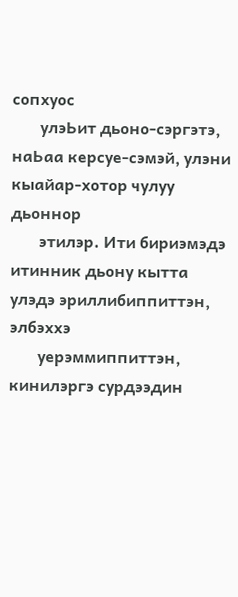сопхуос
       улэЬит дьоно-сэргэтэ, наЬаа керсуе-сэмэй, улэни кыайар-хотор чулуу дьоннор
       этилэр. Ити бириэмэдэ итинник дьону кытта улэдэ эриллибиппиттэн, элбэххэ
       уерэммиппиттэн, кинилэргэ сурдээдин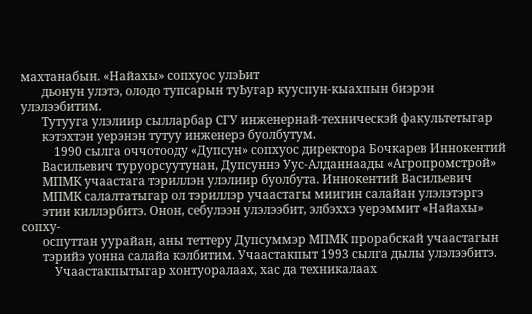махтанабын. «Найахы» сопхуос улэЬит
       дьонун улэтэ, олодо тупсарын туЬугар кууспун-кыахпын биэрэн улэлээбитим.
       Тутууга улэлиир сылларбар СГУ инженернай-техническэй факультетыгар
       кэтэхтэн уерэнэн тутуу инженерэ буолбутум.
           1990 сылга оччотооду «Дупсун» сопхуос директора Бочкарев Иннокентий
       Васильевич туруорсуутунан, Дупсуннэ Уус-Алданнаады «Агропромстрой»
       МПМК учаастага тэриллэн улэлиир буолбута. Иннокентий Васильевич
       МПМК салалтатыгар ол тэриллэр учаастагы миигин салайан улэлэтэргэ
       этии киллэрбитэ. Онон, себулээн улэлээбит, элбэххэ уерэммит «Найахы» сопху-
       оспуттан уурайан, аны теттеру Дупсуммэр МПМК прорабскай учаастагын
       тэрийэ уонна салайа кэлбитим. Учаастакпыт 1993 сылга дылы улэлээбитэ.
           Учаастакпытыгар хонтуоралаах, хас да техникалаах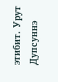этибит. Урут Дупсуннэ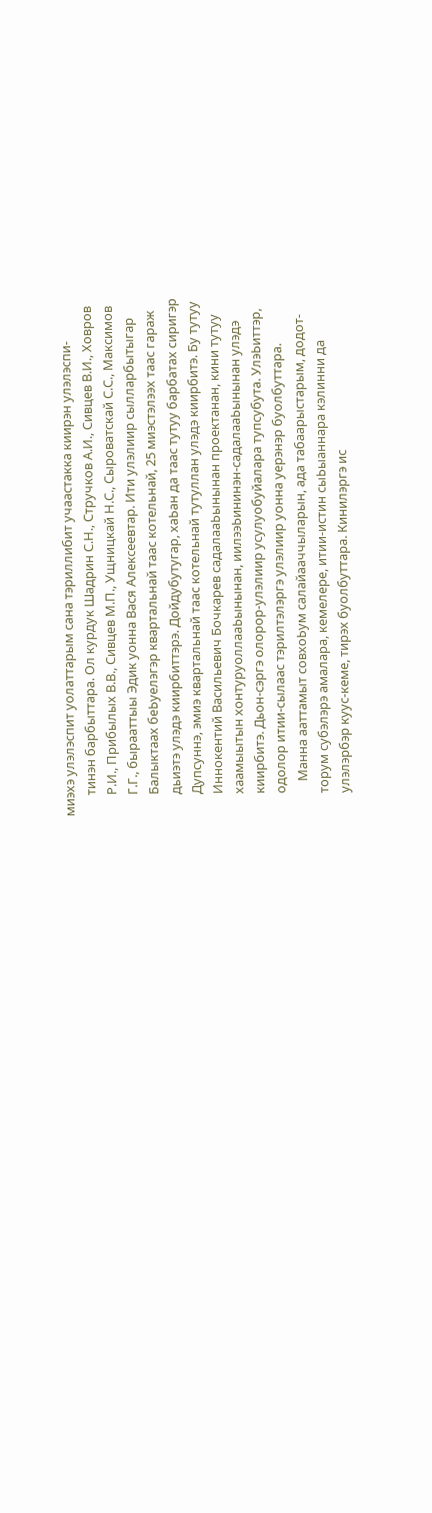миэхэ улэлэспит уолаттарым сана тэриллибит учаастакка киирэн улэлэспи-
       тинэн барбыттара. Ол курдук Шадрин С.Н., Стручков А.И., Сивцев В.И., Ховров
       Р.И., Прибылых В.В., Сивцев М.П., Ущницкай Н.С., Сыроватскай С.С., Максимов
       Г.Г., бырааттыы Эдик уонна Вася Алексеевтар. Ити улэлиир сылларбытыгар
       Балыктаах беЬуелэгэр квартальнай таас котельнай, 25 миэстэлээх таас гараж
       дьиэтэ улэдэ киирбиттэрэ. Дойдубутугар, хаЬан да таас тутуу барбатах сиригэр
       Дупсуннэ, эмиэ квартальнай таас котельнай тутуллан улэдэ киирбитэ. Бу тутуу
       Иннокентий Васильевич Бочкарев садалааЬынынан проектанан, кини тутуу
       хаамыытын хонтуруоллааЬынынан, иилээЬининэн-садалааЬынынан улэдэ
       киирбитэ. Дьон-сэргэ олорор-улэлиир усулуобуйалара тупсубута. УлэЬиттэр,
       одолор итии-сылаас тэрилтэлэргэ улэлиир уонна уерэнэр буолбуттара.
           Манна ааттамыт совхоЬум салайааччыларын, ада табаарыстарым, додот-
       торум субэлэрэ амалара, кемелере, итии-истин сыЬыаннара кэлинни да
       улэлэрбэр куус-кеме, тирэх буолбуттара. Кинилэргэ ис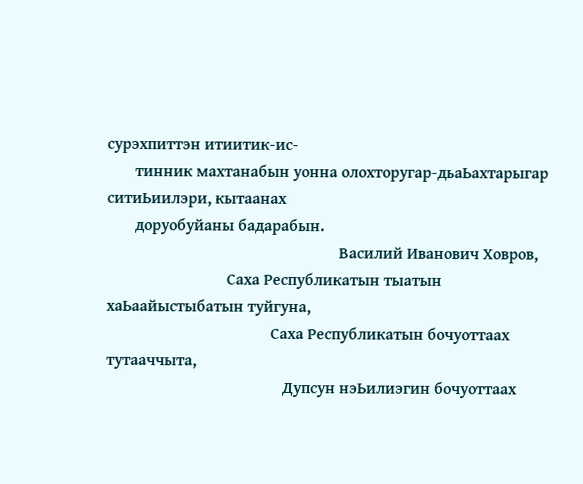сурэхпиттэн итиитик-ис-
       тинник махтанабын уонна олохторугар-дьаЬахтарыгар ситиЬиилэри, кытаанах
       доруобуйаны бадарабын.
                                                          Василий Иванович Ховров,
                              Саха Республикатын тыатын хаЬаайыстыбатын туйгуна,
                                         Саха Республикатын бочуоттаах тутааччыта,
                                            Дупсун нэЬилиэгин бочуоттаах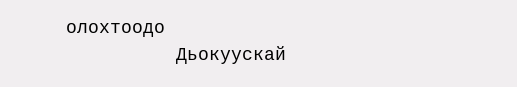олохтоодо
          Дьокуускай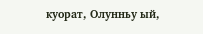куорат, Олунньу ый,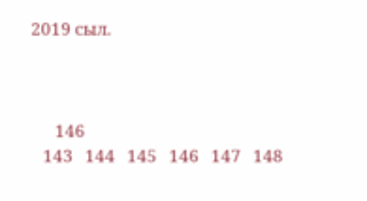2019 сыл.



      146
   143   144   145   146   147   148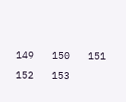149   150   151   152   153